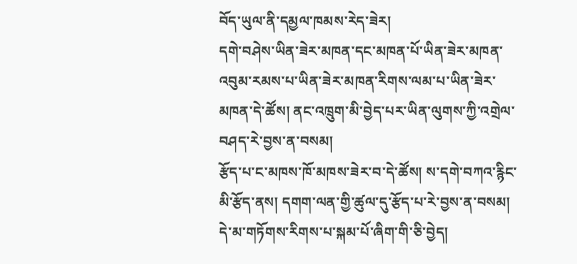བོད་ཡུལ་ནི་དམྱལ་ཁམས་རེད་ཟེར།
དགེ་བཤེས་ཡིན་ཟེར་མཁན་དང་མཁན་པོ་ཡིན་ཟེར་མཁན་འབུམ་རམས་པ་ཡིན་ཟེར་མཁན་རིགས་ལམ་པ་ཡིན་ཟེར་མཁན་དེ་ཚོས། ནང་འཁྲུག་མི་བྱེད་པར་ཡིན་ལུགས་ཀྱི་འགྲེལ་བཤད་རེ་བྱས་ན་བསམ།
རྩོད་པ་ང་མཁས་ཁོ་མཁས་ཟེར་བ་དེ་ཚོས། ས་དགེ་བཀའ་རྙིང་མི་རྩོད་ནས། དགག་ལན་གྱི་ཚུལ་དུ་རྩོད་པ་རེ་བྱས་ན་བསམ། དེ་མ་གཏོགས་རིགས་པ་སྐམ་པོ་ཞིག་གི་ཅི་བྱེད།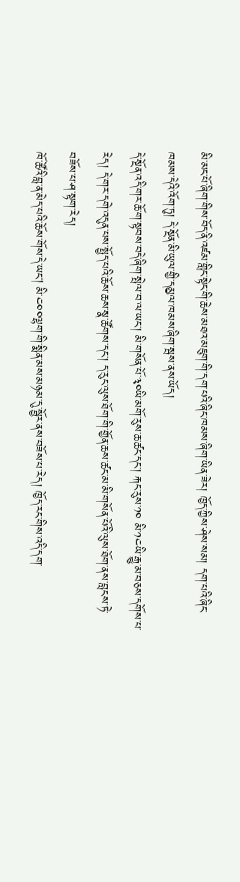མི་མང་པོ་ཞིག་གིས་བོད་ནི་འཛམ་གླིང་སྟེང་གི་ཆེས་མཐའ་མཇུག་གི་དག་པའི་ཞིང་ཁམས་ཞིག་ཡིན་ཟེར། ཁྱོད་ཀྱིས་ཤེས་སམ། དག་པའི་ཞིང་ཁམས་དེའི་འོག་ཏུ། དེ་སྔོན་མི་ཡུལ་གྱི་དམྱལ་ཁམས་ཞིག་སྦས་ནས་ཡོད།
དེ་སྔོན་འདི་གར་ཆོ་ག་སྟབས་བདེ་ཞིག་སྤེལ་བ་ལ་ཡང་། མི་གསོན་པོ་༣༠ཡི་མགོ་རུས་ཆ་ཚང་དང་། རྐང་རུས་༡༠ མི་༡༤ཡི་རྒྱུ་མ་བཅས་དགོས་པ་རེད། དེ་གར་དགེ་འདུན་པས་སྤྱོད་པའི་ཆོས་ཆས་སྣ་ཚོགས་དང་། ད་རུང་ལུས་ཐོག་གི་གྱོན་ཆས་ཚང་མ་མི་གསོན་པོའི་ལུས་ཐོག་ནས་བླངས་ཏེ་བཟོས་པ་ཤ་སྟག་རེད།
ཁོ་ཚོའི་བླ་ན་མེད་པའི་ཆོས་གོས་དེ་ཡང། མི་༤༠༠ལྷག་གི་སྨིན་མས་མཉམ་དུ་སྦྱོར་ནས་བཟོས་པ་རེད། ཁྱོད་རང་གིས་འདི་དག་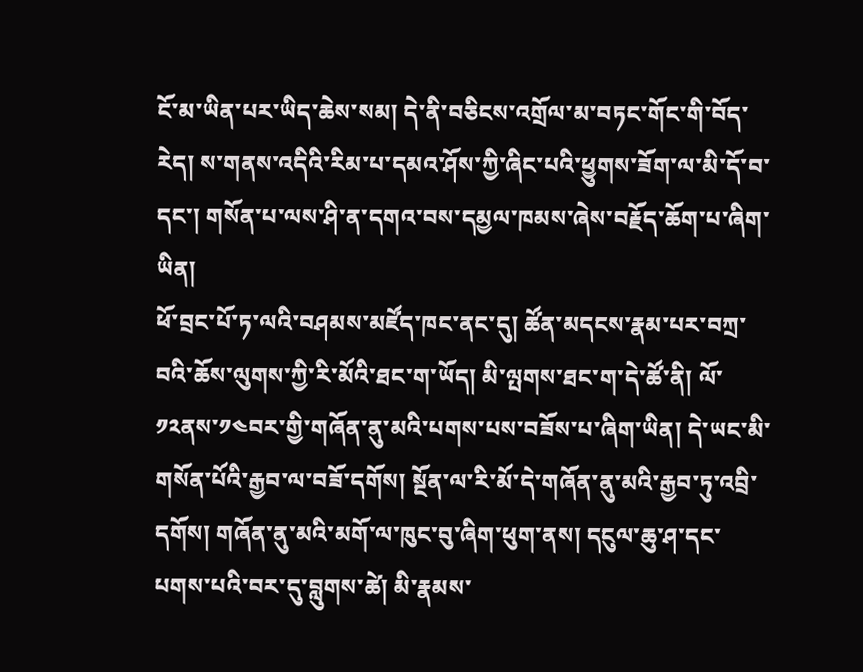ངོ་མ་ཡིན་པར་ཡིད་ཆེས་སམ། དེ་ནི་བཅིངས་འགྲོལ་མ་བཏང་གོང་གི་བོད་རེད། ས་གནས་འདིའི་རིམ་པ་དམའ་ཤོས་ཀྱི་ཞིང་པའི་ཕྱུགས་ཟོག་ལ་མི་དོ་བ་དང་། གསོན་པ་ལས་ཤི་ན་དགའ་བས་དམྱལ་ཁམས་ཞེས་བརྗོད་ཆོག་པ་ཞིག་ཡིན།
ཕོ་བྲང་པོ་ཏ་ལའི་བཤམས་མཛོད་ཁང་ནང་དུ། ཚོན་མདངས་རྣམ་པར་བཀྲ་བའི་ཆོས་ལུགས་ཀྱི་རི་མོའི་ཐང་ག་ཡོད། མི་ལྤགས་ཐང་ག་དེ་ཚོ་ནི། ལོ་༡༢ནས་༡༤བར་གྱི་གཞོན་ནུ་མའི་པགས་པས་བཟོས་པ་ཞིག་ཡིན། དེ་ཡང་མི་གསོན་པོའི་རྒྱབ་ལ་བཟོ་དགོས། སྔོན་ལ་རི་མོ་དེ་གཞོན་ནུ་མའི་རྒྱབ་ཏུ་འབྲི་དགོས། གཞོན་ནུ་མའི་མགོ་ལ་ཁུང་བུ་ཞིག་ཕུག་ནས། དངུལ་ཆུ་ཤ་དང་པགས་པའི་བར་དུ་བླུགས་ཚེ། མི་རྣམས་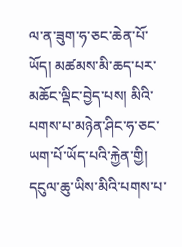ལ་ན་ཟུག་ཧ་ཅང་ཆེན་པོ་ཡོད། མཚམས་མི་ཆད་པར་མཆོང་ལྡིང་བྱེད་པས། མིའི་པགས་པ་མཉེན་ཤིང་ཧ་ཅང་ཡག་པོ་ཡོད་པའི་རྐྱེན་གྱི། དངུལ་ཆུ་ཡིས་མིའི་པགས་པ་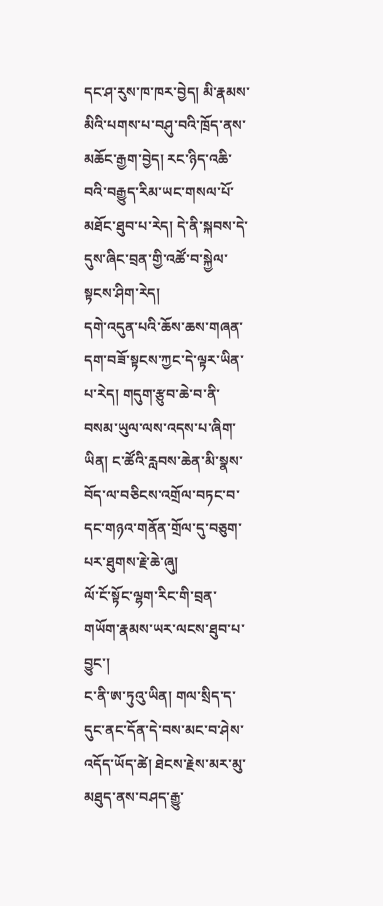དང་ཤ་རུས་ཁ་ཁར་བྱེད། མི་རྣམས་མིའི་པགས་པ་བཤུ་བའི་ཁྲོད་ནས་མཆོང་རྒྱག་བྱེད། རང་ཉིད་འཆི་བའི་བརྒྱུད་རིམ་ཡང་གསལ་པོ་མཐོང་ཐུབ་པ་རེད། དེ་ནི་སྐབས་དེ་དུས་ཞིང་བྲན་གྱི་འཚོ་བ་སྐྱེལ་སྟངས་ཤིག་རེད།
དགེ་འདུན་པའི་ཆོས་ཆས་གཞན་དག་བཟོ་སྟངས་ཀྱང་དེ་ལྟར་ཡིན་པ་རེད། གདུག་རྩུབ་ཆེ་བ་ནི་བསམ་ཡུལ་ལས་འདས་པ་ཞིག་ཡིན། ང་ཚོའི་རླབས་ཆེན་མི་སྣས་བོད་ལ་བཅིངས་འགྲོལ་བཏང་བ་དང་གཉའ་གནོན་གྲོལ་དུ་བཅུག་པར་ཐུགས་རྗེ་ཆེ་ཞུ།
ལོ་ངོ་སྟོང་ལྷག་རིང་གི་བྲན་གཡོག་རྣམས་ཡར་ལངས་ཐུབ་པ་བྱུང་།
ང་ནི་ཨ་ཏུའུ་ཡིན། གལ་སྲིད་ད་དུང་ནང་དོན་དེ་བས་མང་བ་ཤེས་འདོད་ཡོད་ཚེ། ཐེངས་རྗེས་མར་མུ་མཐུད་ནས་བཤད་རྒྱུ་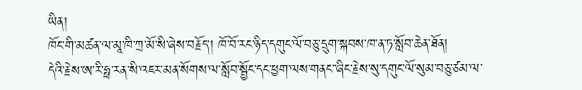ཡིན།
ཁོང་གི་མཚན་ལ་མཱ་ཁི་ཀྲ་མོ་སི་ཞེས་བརྗོད་། ཁོ་བོ་རང་ཉིད་དགུང་ལོ་བཅུ་དྲུག་སྐབས་ཁ་ན་ཏ་སློབ་ཆེན་ཐོན།
དེའི་རྗེས་ཨ་རི་ཧྥ་རན་སི་འཇར་མན་སོགས་ལ་སློབ་སྦྱོང་དང་ཕྱག་ལས་གནང་་ཞིང་རྗེས་སུ་དགུང་ལོ་སུམ་བཅུ་ཙམ་ལ་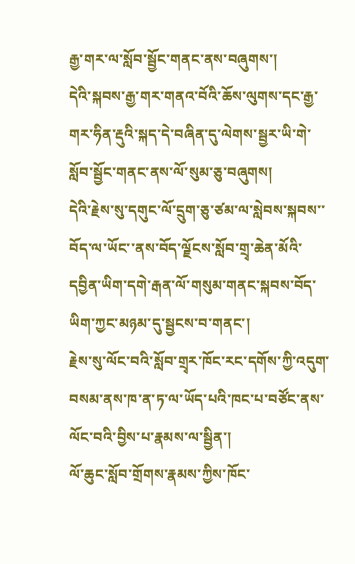རྒྱ་གར་ལ་སློབ་སྦྱོང་གནང་ནས་བཞུགས་།
དེའི་སྐབས་རྒྱ་གར་གནའ་བོའི་ཆོས་ལུགས་དང་རྒྱ་གར་ཧིན་རྡུའི་སྐད་དེ་བཞིན་དུ་ལེགས་སྦྱར་ཡི་གེ་སློབ་སྦྱོང་གནང་ནས་ལོ་སུམ་ཅུ་བཞུགས།
དེའི་རྗེས་སུ་དགུང་ལོ་དྲུག་ཅུ་ཙམ་ལ་སླེབས་སྐབས་་བོད་ལ་ཡོང་་ནས་བོད་ལྗོངས་སློབ་གྲྭ་ཆེན་མོའི་དབྱིན་ཡིག་དགེ་རྒན་ལོ་གསུམ་གནང་སྐབས་བོད་ཡིག་ཀྱང་མཉམ་དུ་སྦྱངས་བ་གནང་།
རྗེས་སུ་ལོང་བའི་སློབ་གྲྭར་ཁོང་རང་དགོས་ཀྱི་འདུག་བསམ་ནས་ཁ་ན་ཏ་ལ་ཡོད་པའི་ཁང་པ་བཙོང་ནས་ལོང་བའི་བྱིས་པ་རྣམས་ལ་སྦྱིན་།
ལོ་ཆུང་སློབ་གྲོགས་རྣམས་ཀྱིས་ཁོང་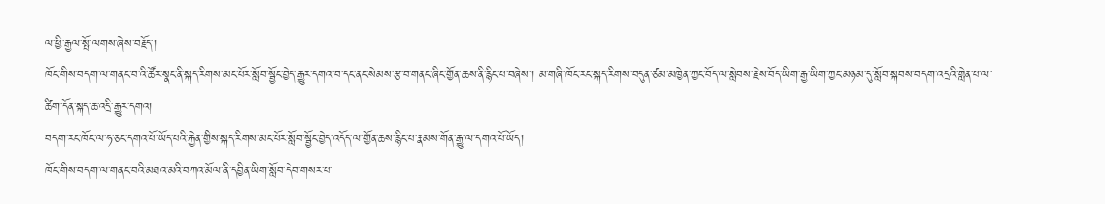ལ་ཕྱི་རྒྱལ་སྤོ་ལགས་ཞེས་བརྗོད་།
ཁོང་གིས་བདག་ལ་གནང་བ་འི་ཚོར་སྣང་ནི་སྐད་རིགས་མང་པོར་སློབ་སྦྱོང་བྱེད་རྒྱུར་དགའ་བ་དང་ནང་སེམས་རྩ་བ་གནང་ཞིང་གྱོན་ཆས་ནི་རྙིང་པ་བཞེས་། མ་གཞི་ཁོང་རང་སྐད་རིགས་བདུན་ཙམ་མཁྱེན་ཀྱང་བོད་ལ་སླེབས་རྗེས་བོད་ཡིག་རྒྱ་ཡིག་ཀྱང་མཉམ་དུ་སློབ་སྐབས་བདག་འདྲའི་གླེན་པ་ལ་ཚིག་དོན་སྐད་ཆ་འདྲི་རྒྱུར་དགའ།
བདག་རང་ཁོང་ལ་ཧ་ཅང་དགའ་པོ་ཡོད་པའི་རྐྱེན་གྱིས་སྐད་རིགས་མང་པོར་སློབ་སྦྱོང་བྱེད་འདོད་ལ་གྱོན་ཆས་རྙིང་པ་རྣམས་གོན་རྒྱུ་ལ་དགའ་པོ་ཡོད།
ཁོང་གིས་བདག་ལ་གནང་བའི་མཐའ་མའི་བཀའ་མོལ་ནི་དབྱིན་ཡིག་སློབ་དེབ་གསར་པ་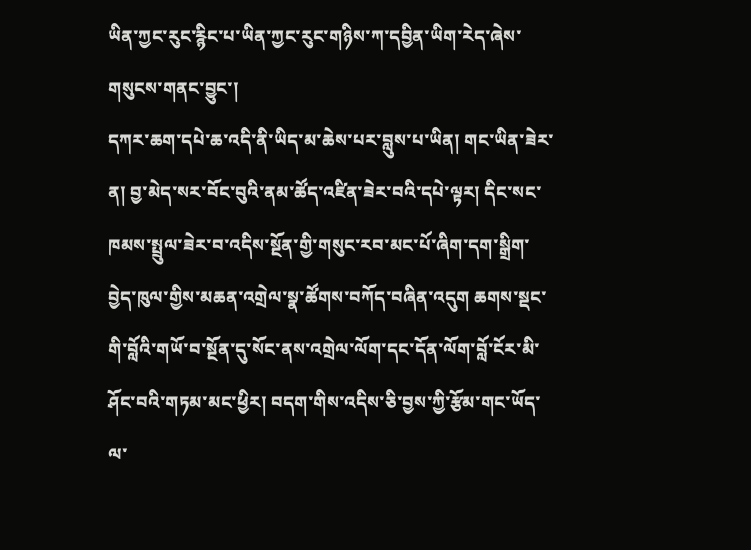ཡིན་ཀྱང་རུང་རྙིང་པ་ཡིན་ཀྱང་རུང་གཉིས་ཀ་དབྱིན་ཡིག་རེད་ཞེས་གསུངས་གནང་བྱུང་།
དཀར་ཆག་དཔེ་ཆ་འདི་ནི་ཡིད་མ་ཆེས་པར་བླུས་པ་ཡིན། གང་ཡིན་ཟེར་ན། བྱ་མེད་སར་བོང་བུའི་ནམ་ཚོད་འཛིན་ཟེར་བའི་དཔེ་ལྟར། དིང་སང་ཁམས་སྤྲུལ་ཟེར་བ་འདིས་སྔོན་གྱི་གསུང་རབ་མང་པོ་ཞིག་དག་སྒྲིག་བྱེད་ཁུལ་གྱིས་མཆན་འགྲེལ་སྣ་ཚོགས་བཀོད་བཞིན་འདུག ཆགས་སྡང་གི་བློའི་གཡོ་བ་སྔོན་དུ་སོང་ནས་འགྲེལ་ལོག་དང་དོན་ལོག་བློ་ངོར་མི་ཤོང་བའི་གཏམ་མང་ཕྱིར། བདག་གིས་འདིས་ཅི་བྱས་ཀྱི་རྩོམ་གང་ཡོད་ལ་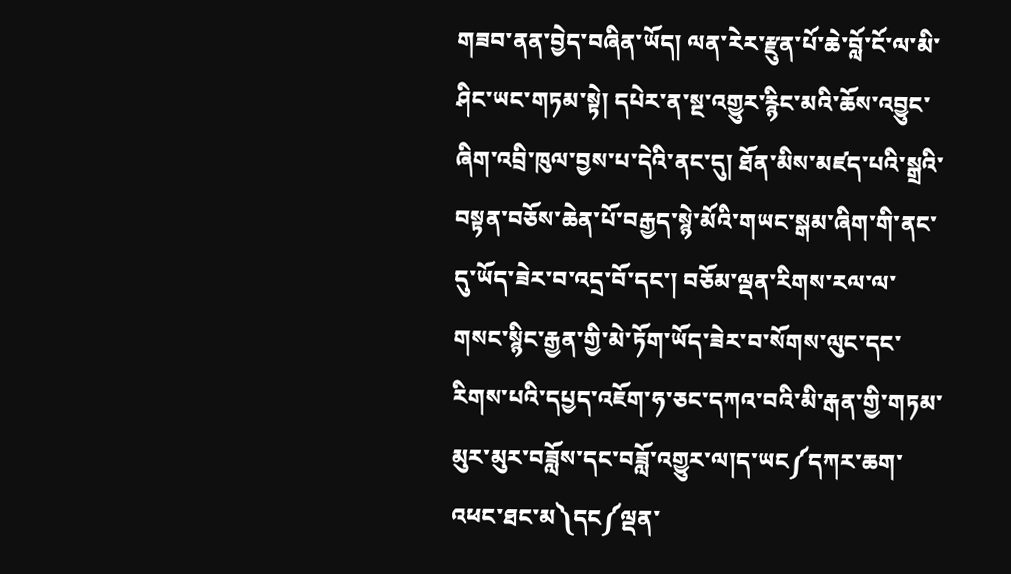གཟབ་ནན་བྱེད་བཞིན་ཡོད། ལན་རེར་རྫུན་པོ་ཆེ་བློ་ངོ་ལ་མི་ཤིང་ཡང་གཏམ་སྟེ། དཔེར་ན་སྔ་འགྱུར་རྙིང་མའི་ཆོས་འབྱུང་ཞིག་འབྲི་ཁུལ་བྱས་པ་དེའི་ནང་དུ། ཐོན་མིས་མཛད་པའི་སྒྲའི་བསྟན་བཅོས་ཆེན་པོ་བརྒྱད་སྙེ་མོའི་གཡང་སྒམ་ཞིག་གི་ནང་དུ་ཡོད་ཟེར་བ་འདྲ་བོ་དང་། བཅོམ་ལྡན་རིགས་རལ་ལ་གསང་སྙིང་རྒྱན་གྱི་མེ་ཏོག་ཡོད་ཟེར་བ་སོགས་ལུང་དང་རིགས་པའི་དཔྱད་འཇོག་ཧ་ཅང་དཀའ་བའི་མི་རྒན་གྱི་གཏམ་མུར་མུར་བཟློས་དང་བཟློ་འགྱུར་ལ།ད་ཡང༼དཀར་ཆག་འཕང་ཐང་མ༽དང༼ལྡན་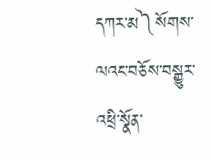དཀར་མ༽སོགས་ལའང་བཅོས་བསྒྱུར་འཕྲི་སྣོན་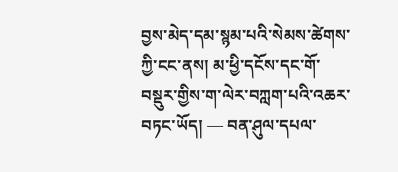བྱས་མེད་དམ་སྙམ་པའི་སེམས་ཚེགས་ཀྱི་ངང་ནས། མ་ཕྱི་དངོས་དང་གོ་བསྡུར་གྱིས་ག་ལེར་བཀླག་པའི་འཆར་བཏང་ཡོད། — བན་ཤུལ་དཔལ་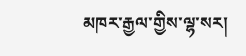མཁར་རྒྱལ་གྱིས་ལྷ་སར།